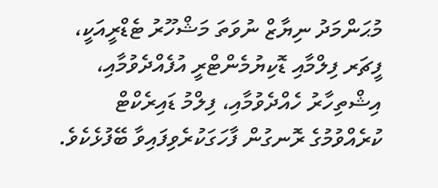މުޙަންމަދު ނިޔާޒް ނުވަތަ މަޝްހޫރު ޓެޑްރީއަކީ، ފީޗަރ ފިލްމާއި ޑޮކިޔުމެންޓްރީ އުފެއްދެވުމާއި، އިޝްތިހާރު ހެއްދެވުމާއި، ފިލްމު ޑައިރެކްޓް ކުރެއްވުމުގެ ރޮނގުން ފާހަގަކުރެވިފައިވާ ބޭފުޅެކެވެ.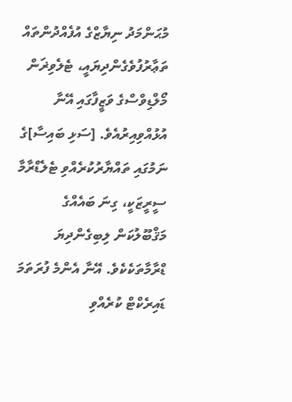މުޙަންމަދު ނިޔާޒްގެ އުފެއްދުންތައް ތަޢާރުފުވެގެންދިޔައީ، ޓެލެވިޜަން މޯލްޑިވްސްގެ ވަޒީފާގައި އޭނާ އުޅުއްވިއިރުއެވެ. [ސަޅި ބައިސާ]ގެ ނަމުގައި ތައްޔާރުކުރެއްވި ޓެލެޑްރާމާ ސީރީޒަކީ، ގިނަ ބައެއްގެ މަޤްބޫލުކަން ލިބިގެންދިޔަ ޑްރާމާތަކެކެވެ. އޭނާ އެންމެ ފުރަތަމަ ޑައިރެކްޓް ކުރެއްވި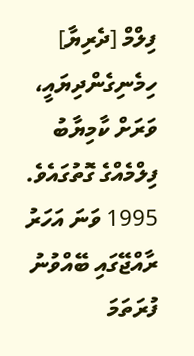ފިލްމް [ދެރިޔާ] ހިމެނިގެންދިޔައީ، ވަރަށް ކާމިޔާބު ފިލްމެއްގެ ގޮތުގައެވެ. 1995 ވަނަ އަހަރު ރާއްޖޭގައި ބޭއްވުނު ފުރަތަމަ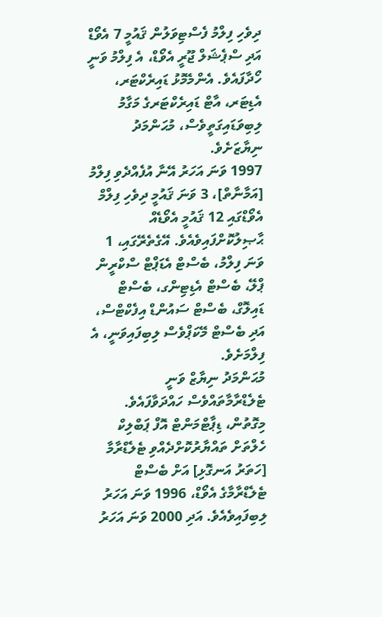ދިވެހި ފިލްމު ފެސްޓިވަލުން ޤައުމީ 7 އެވޯޑް އަދި ސްޕެޝަލް ޖޫރީ އެވޯޑް، އެ ފިލްމު ވަނީ ހޯދާފައެވެ. އެންމެމޮޅު ޑައިރެކްޓަރ، އެޑިޓަރ، އާޓް ޑައިރެކްޓަރގެ މަގާމު ލިބިވަޑައިގަތީވެސް، މުޙަންމަދު ނިޔާޒަށެވެ.
1997 ވަނަ އަހަރު އޭނާ އުފެއްދެވި ފިލްމު [އަމާނާތް]، 3 ވަނަ ޤައުމީ ދިވެހި ފިލްމް އެވޯޑްގައި 12 ޤައުމީ އެވޯޑެއް ޙާޞިލުކޮށްފައިވެއެވެ. އޭގެތެރޭގައި، 1 ވަނަ ފިލްމު، ބެސްޓް އެޑަޕްޓް ސްކްރީން ޕްލޭ، ބެސްޓް އެޑިޓިންގ، ބެސްޓް ޑައިލޮގް، ބެސްޓް ސައުންޑް އިފެކްޓްސް، އަދި ބެސްޓް މޭކަޕްވެސް ލިބިފައިވަނީ، އެ ފިލްމަށެވެ.
މުޙަންމަދު ނިޔާޒް ވަނީ ޓެލެޑްރާމާތައްވެސް ހައްދަވާފައެވެ. މިގޮތުން، ޑިޕާޓްމަންޓް އޮފް ޕަބްލިކް ހެލްތަށް ތައްޔާރުކޮށްދެއްވި ޓެލެޑްރާމާ [ހަތަރު އަނގޮޅި] އަށް ބެސްޓް ޓެލެޑްރާމާގެ އެވޯޑް، 1996 ވަނަ އަހަރު ލިބިފައިވެއެވެ. އަދި 2000 ވަނަ އަހަރު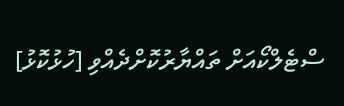ސްޓެލްކޯއަށް ތައްޔާރުކޮށްދެއްވި [ހުޅުކޮޅު]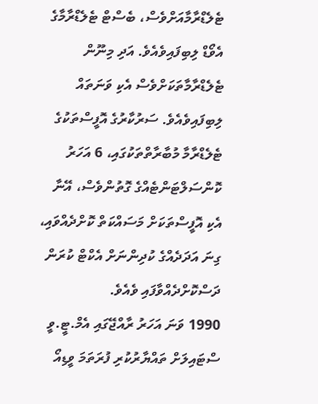ޓެލެޑްރާމާއަށްވެސް، ބެސްޓް ޓެލެޑްރާމާގެ އެވޯޑް ލިބިފައިވެއެވެ. އަދި މިނޫން ޓެލެޑްރާމާތަކަށްވެސް އެކި ވަނަތައް ލިބިފައިވެއެވެ. ސަރުކާރުގެ އޮފީސްތަކުގެ ޓެލެޑްރާމާ މުބާރާތްތަކުގައި، 6 އަހަރު ކޮންސަލްޓަންޓެއްގެ ގޮތުންވެސް، އޭނާ އެކި އޮފީސްތަކަށް މަސައްކަތް ކޮށްދެއްވައި، ގިނަ އަދަދެއްގެ ކުދިންނަށް އެކްޓް ކުރަން ދަސްކޮށްދެއްވާފައި ވެއެވެ.
1990 ވަނަ އަހަރު ރާއްޖޭގައި އެމް.ޓީ.ވީ ސްޓައިލަށް ތައްޔާރުކުރި ފުރަތަމަ ވީޑިއޯ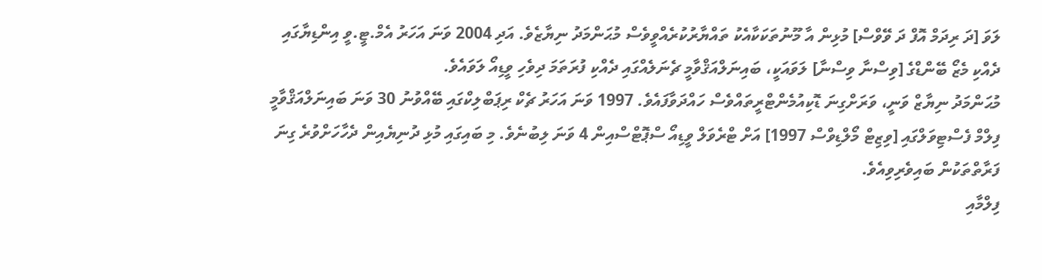ލަވަ [ދަ ރިދަމް އޮފް ދަ ވޭވްސް] މުޅިން އާ މޫނުތަކަކާއެކު ތައްޔާރުކުރެއްވީވެސް މުޙަންމަދު ނިޔާޒެވެ. އަދި 2004 ވަނަ އަހަރު އެމް.ޓީ.ވީ އިންޑިޔާގައި ދެއްކި މެޒޯ ބޭންޑްގެ [ވިސްނާ ވިސްނާ] ލަވައަކީ، ބައިނަލްއަޤްވާމީ ޗެނަލެއްގައި ދެއްކި ފުރަތަމަ ދިވެހި ވީޑިއޯ ލަވައެވެ.
މުޙަންމަދު ނިޔާޒް ވަނީ، ވަރަށްގިނަ ޑޮކިއުމެންޓްރީތައްވެސް ހައްދަވާފައެވެ. 1997 ވަނަ އަހަރު ޗެކް ރިޕަބްލިކްގައި ބޭއްވުނު 30 ވަނަ ބައިނަލްއަޤްވާމީ ފިލްމް ފެސްޓިވަލްގައި [ވިޒިޓް މޯލްޑިވްސް 1997] އަށް ޓްރެވަލް ވީޑިއޯ ސްޕޮޓްސްއިން 4 ވަނަ ލިބުނެވެ. މި ބައިގައި މުޅި ދުނިޔެއިން ދެހާހަށްވުރެ ގިނަ ފަރާތްތަކުން ބައިވެރިވިއެވެ.
ފިލްމާއި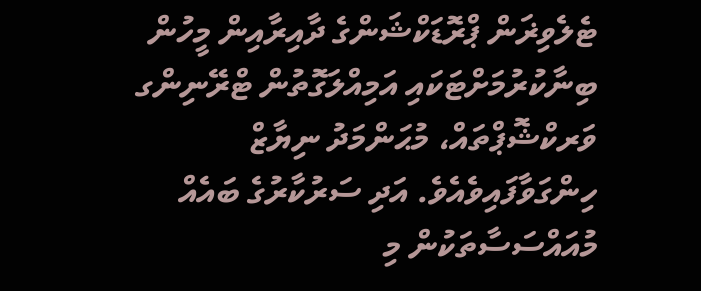ޓެލެވިޜަން ޕްރޮޑަކްޝަންގެ ދާއިރާއިން މީހުން ބިނާކުރުމަށްޓަކައި އަމިއްލަގޮތުން ޓްރޭނިންގ ވަރކްޝޮޕްތައް، މުޙަންމަދު ނިޔާޒް ހިންގަވާފައިވެއެވެ. އަދި ސަރުކާރުގެ ބައެއް މުއައްސަސާތަކުން މި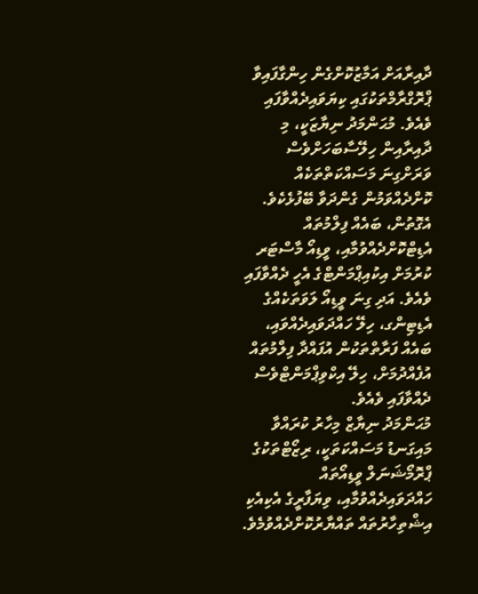ދާއިރާއަށް އަމާޒުކޮށްގެން ހިންގާފައިވާ ޕްރޮގްރާމްތަކުގައި ކިޔަވައިދެއްވާފައި ވެއެވެ. މުޙަންމަދު ނިޔާޒަކީ، މި ދާއިރާއިން ހިލޭސާބަހަށްވެސް ވަރަށްގިނަ މަސައްކަތްތަކެއް ކޮށްދެއްވަމުން ގެންދަވާ ބޭފުޅެކެވެ. އެގޮތުން، ބައެއް ފިލްމުތައް އެޑިޓްކޮށްދެއްވުމާއި، ވީޑިއޯ މާސްޓަރ ކުރުމަށް އިކުއިޕްމަންޓްގެ އެހީ ދެއްވާފައި ވެއެވެ. އަދި ގިނަ ވީޑިއޯ ލަވަތަކެއްގެ އެޑިޓިންގ، ހިލޭ ހައްދަވައިދެއްވައި، ބައެއް ފަރާތްތަކުން އުފައްދާ ފިލްމުތައް އުފެއްދުމަށް، ހިލޭ އިކްވިޕްމަންޓްވެސް ދެއްވާފައި ވެއެވެ.
މުޙަންމަދު ނިޔާޒް މިހާރު ކުރައްވާ މައިގަނޑު މަސައްކަތަކީ، ރިޒޯޓްތަކުގެ ޕްރޮމޯޝަނަލް ވީޑިއޯތައް ހައްދަވައިދެއްވުމާއި، ވިޔަފާރީގެ އެކިއެކި އިޝްތިހާރުތައް ތައްޔާރުކޮށްދެއްވުމެވެ.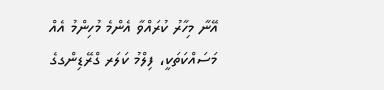އޭނާ މިހާރު ކުރައްވާ އެންމެ މުހިންމު އެއް މަސައްކަތަކީ، ފިލްމު ކަލަރ ގްރޭޑިންގގެ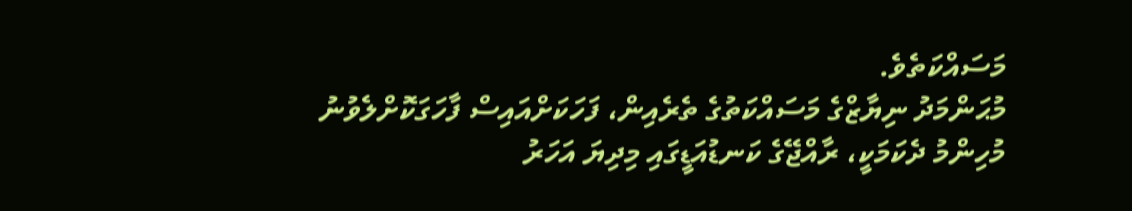މަސައްކަތެވެ.
މުޙަންމަދު ނިޔާޒްގެ މަސައްކަތުގެ ތެރެއިން، ފަހަކަށްއައިސް ފާހަގަކޮށްލެވުނު މުހިންމު ދެކަމަކީ، ރާއްޖޭގެ ކަނޑުއަޑީގައި މިދިޔަ އަހަރު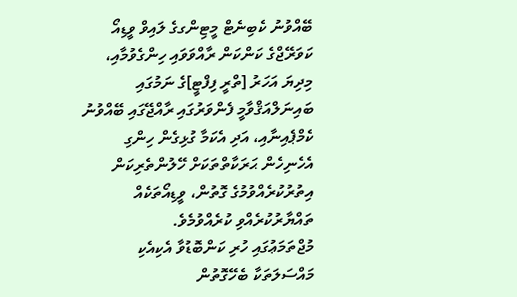ބޭއްވުނު ކެބިނެޓް މީޓިންގގެ ލައިވް ވީޑިއޯ ކަވަރޭޖްގެ ކަންކަން ރާއްވަވައި ހިންގެވުމާއި، މިދިޔަ އަހަރު [ތްރީ ފިފްޓީ]ގެ ނަމުގައި ބައިނަލްއަޤްވާމީ ފެންވަރުގައި ރާއްޖޭގައި ބޭއްވުނު ކެމްޕެއިނާއި، އަދި އެކަމާ ގުޅިގެން ހިންގި އެހެނިހެން ޙަރަކާތްތަކަށް ހޭލުންތެރިކަން އިތުރުކުރެއްވުމުގެ ގޮތުން، ވީޑިއޯތަކެއް ތައްޔާރުކުރެއްވި ކުރެއްވުމެވެ.
މުޖްތަމަޢުގައި ހުރި ކަންބޮޑުވާ އެކިއެކި މައްސަލަތަކާ ބެހޭގޮތުން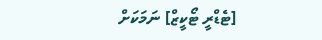[ޓެޑްރީ ޓޯކީޒް] ނަމަކަށް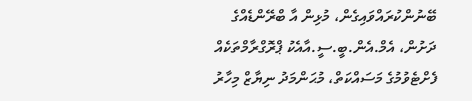ބޭނުންކުރައްވައިގެން، މުޅިން އާ ބްރޭންޑެއްގެ ދަށުން، އެމް.އެން.ބީ.ސީ.އާއެކު ޕްރޮގްރާމްތަކެއް ފެށްޓެވުމުގެ މަސައްކަތް، މުޙަންމަދު ނިޔާޒް މިހާރު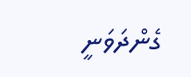ގެންދަވަނީ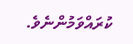ކުރައްވަމުންނެވެ.